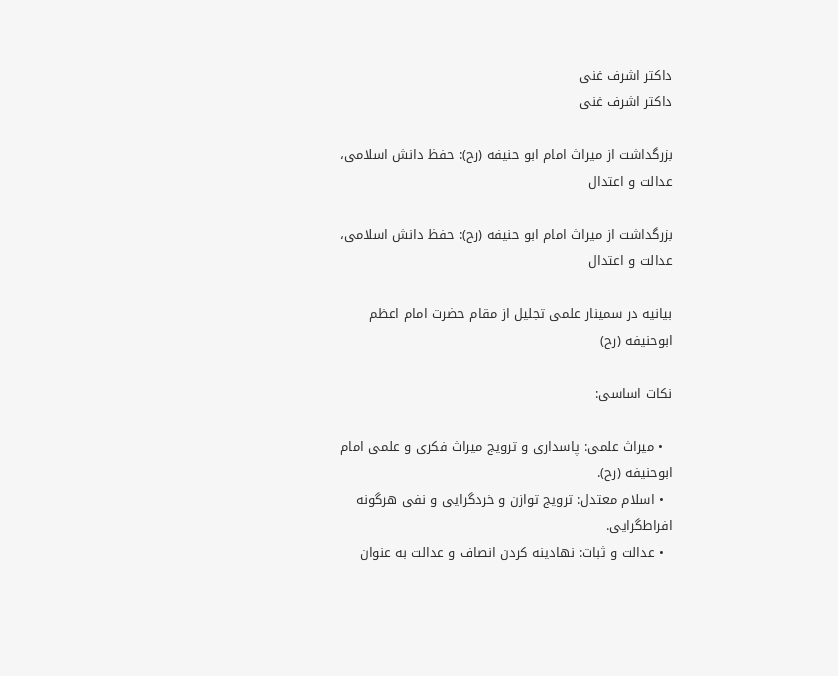داکتر اشرف غنی
داکتر اشرف غنی

بزرگداشت از میراث امام ابو حنیفه (رح): حفظ دانش اسلامی، عدالت و اعتدال

بزرگداشت از میراث امام ابو حنیفه (رح): حفظ دانش اسلامی، عدالت و اعتدال

بیانیه در سمینار علمی تجلیل از مقام حضرت امام اعظم ابوحنیفه (رح)

نکات اساسی:

  • میراث علمی: پاسداری و ترویج میراث فکری و علمی امام ابوحنیفه (رح).
  • اسلام معتدل: ترویج توازن و خردگرایی و نفی هرگونه افراط‌گرایی.
  • عدالت و ثبات: نهادینه کردن انصاف و عدالت به عنوان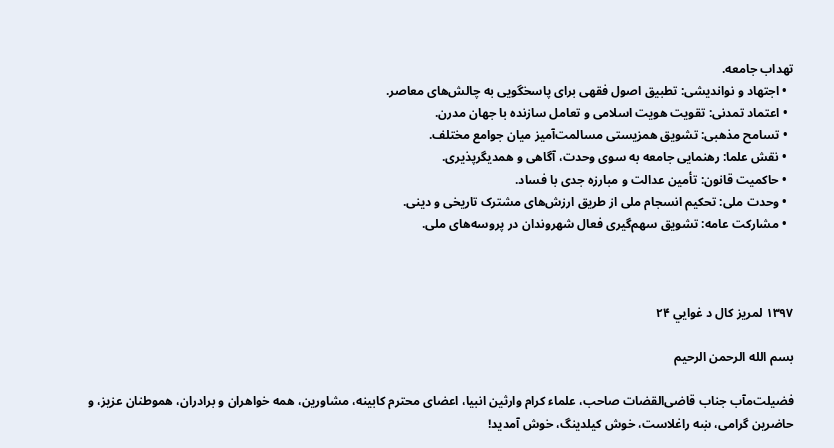تهداب جامعه.
  • اجتهاد و نواندیشی: تطبیق اصول فقهی برای پاسخگویی به چالش‌های معاصر.
  • اعتماد تمدنی: تقویت هویت اسلامی و تعامل سازنده با جهان مدرن.
  • تسامح مذهبی: تشویق همزیستی مسالمت‌آمیز میان جوامع مختلف.
  • نقش علما: رهنمایی جامعه به سوی وحدت، آگاهی و همدیگرپذیری.
  • حاکمیت قانون: تأمین عدالت و مبارزه جدی با فساد.
  • وحدت ملی: تحکیم انسجام ملی از طریق ارزش‌های مشترک تاریخی و دینی.
  • مشارکت عامه: تشویق سهم‌گیری فعال شهروندان در پروسه‌های ملی.



۱۳۹۷ لمریز کال د غوايي ۲۴

بسم الله الرحمن الرحیم

فضیلت‌مآب جناب قاضی‌القضات صاحب، علماء کرام وارثین انبیا، اعضای محترم کابینه، مشاورین، همه خواهران و برادران، هموطنان عزیز، و حاضرین گرامی، ښه راغلاست، خوش کيلدینگ، خوش آمدید!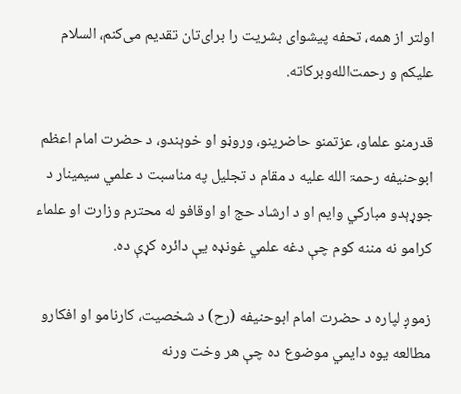اولتر از همه، تحفه پیشوای بشریت را برای‌تان تقدیم می‌کنم، السلام علیکم و رحمت‌الله‌وبرکاته.

قدرمنو علماو، عزتمنو حاضرینو، وروڼو او خوېندو، د حضرت امام اعظم ابوحنیفه رحمۃ الله علیه د مقام د تجلیل په مناسبت د علمي سیمینار د جوړېدو مبارکي وایم او د ارشاد حج او اوقافو له محترم وزارت او علماء کرامو نه مننه کوم چې دغه علمي غونډه یې دائره کړې ده.

زموږ لپاره د حضرت امام ابوحنیفه (رح) د شخصیت، کارنامو او افکارو مطالعه یوه دایمي موضوع ده چې هر وخت ورنه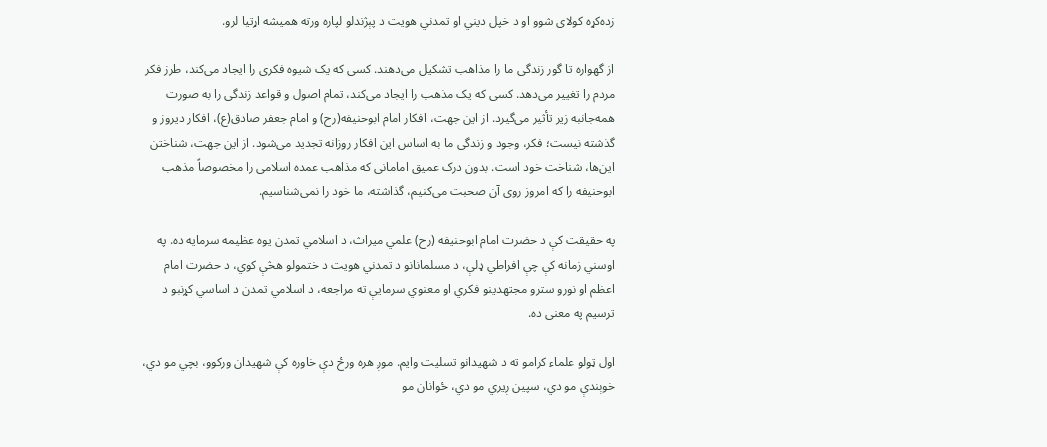زده‌کړه کولای شوو او د خپل دیني او تمدني هویت د پېژندلو لپاره ورته همیشه اړتیا لرو.

از گهواره تا گور زندگی ما را مذاهب تشکیل می‌دهند. کسی که یک شیوه فکری را ایجاد می‌کند، طرز فکر مردم را تغییر می‌دهد. کسی که یک مذهب را ایجاد می‌کند، تمام اصول و قواعد زندگی را به صورت همه‌جانبه زیر تأثیر می‌گیرد. از این جهت، افکار امام ابوحنیفه(رح) و امام جعفر صادق(ع)، افکار دیروز و گذشته نیست؛ فکر، وجود و زندگی ما به اساس این افکار روزانه تجدید می‌شود. از این جهت، شناختن این‌ها، شناخت خود است. بدون درک عمیق امامانی که مذاهب عمده اسلامی را مخصوصاً مذهب ابوحنیفه را که امروز روی آن صحبت می‌کنیم، گذاشته، ما خود را نمی‌شناسیم.

په حقیقت کې د حضرت امام ابوحنیفه (رح) علمي میراث، د اسلامي تمدن یوه عظیمه سرمایه ده. په اوسني زمانه کې چې افراطي ډلې، د مسلمانانو د تمدني هویت د ختمولو هڅې کوي، د حضرت امام اعظم او نورو سترو مجتهدینو فکري او معنوي سرمایې ته مراجعه، د اسلامي تمدن د اساسي کړنبو د ترسیم په معنی ده.

اول ټولو علماء کرامو ته د شهیدانو تسلیت وایم. موږ هره ورځ دې خاوره کې شهیدان ورکوو، بچي مو دي، خوېندې مو دي، سپین ږیري مو دي، ځوانان مو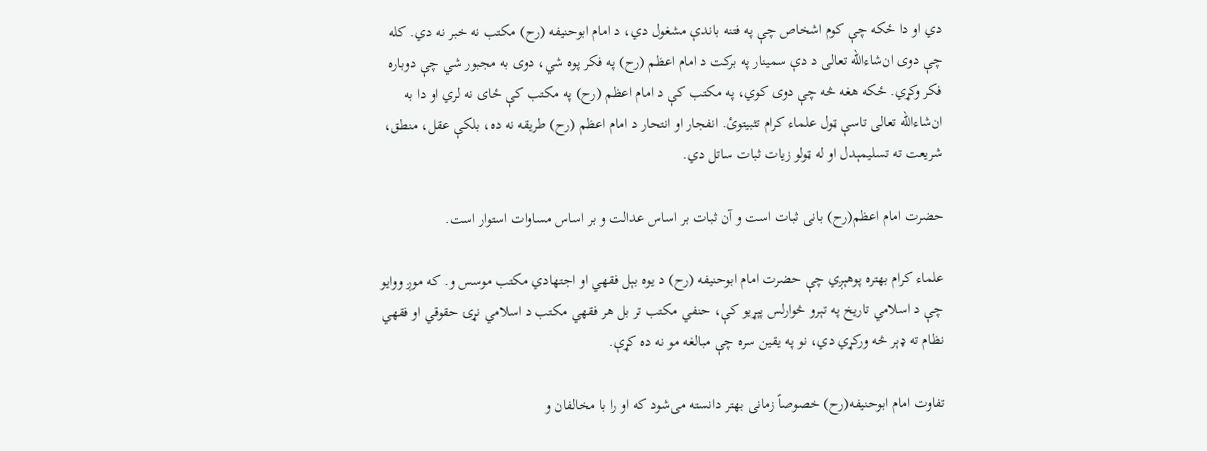دي او دا ځکه چې کوم اشخاص چې په فتنه باندې مشغول دي، د امام ابوحنیفه (رح) مکتب نه خبر نه دي. کله چې دوی ان‌شاءالله تعالی د دې سمینار په برکت د امام اعظم (رح) په فکر پوه شي، دوی به مجبور شي چې دوباره فکر وکړي. ځکه هغه څه چې دوی کوي، په مکتب کې د امام اعظم (رح) په مکتب کې ځای نه لري او دا به ان‌شاءالله تعالی تاسې ټول علماء کرام تثبیتوئ. انفجار او انتحار د امام اعظم (رح) طریقه نه ده، بلکې عقل، منطق، شریعت ته تسلیمېدل او له ټولو زیات ثبات ساتل دي.

حضرت امام اعظم(رح) بانی ثبات است و آن ثبات بر اساس عدالت و بر اساس مساوات استوار است.

علماء کرام بهتره پوهېږي چې حضرت امام ابوحنیفه (رح) د یوه بېل فقهي او اجتهادي مکتب موسس و. که موږ ووایو چې د اسلامي تاریخ په تېرو څوارلس پېړیو کې، حنفي مکتب تر بل هر فقهي مکتب د اسلامي نړۍ حقوقي او فقهي نظام ته ډېر څه ورکړي دي، نو په یقین سره چې مبالغه مو نه ده کړې.

تفاوت امام ابوحنیفه(رح) خصوصاً زمانی بهتر دانسته می‌شود که او را با مخالفان و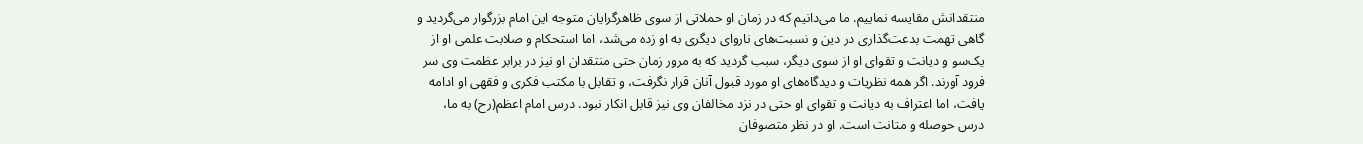منتقدانش مقایسه نماییم. ما می‌دانیم که در زمان او حملاتی از سوی ظاهرگرایان متوجه این امام بزرگوار می‌گردید و گاهی تهمت بدعت‌گذاری در دین و نسبت‌های ناروای دیگری به او زده می‌شد، اما استحکام و صلابت علمی او از یک‌سو و دیانت و تقوای او از سوی دیگر، سبب گردید که به مرور زمان حتی منتقدان او نیز در برابر عظمت وی سر فرود آورند. اگر همه نظریات و دیدگاه‌های او مورد قبول آنان قرار نگرفت، و تقابل با مکتب فکری و فقهی او ادامه یافت، اما اعتراف به دیانت و تقوای او حتی در نزد مخالفان وی نیز قابل انکار نبود. درس امام اعظم(رح) به ما، درس حوصله و متانت است. او در نظر متصوفان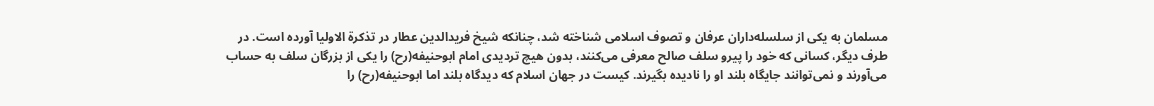مسلمان به یکی از سلسله‌داران عرفان و تصوف اسلامی شناخته شد، چنانکه شیخ فریدالدین عطار در تذکرة الاولیا آورده است. در طرف دیگر، کسانی که خود را پیرو سلف صالح معرفی می‌کنند، بدون هیچ تردیدی امام ابوحنیفه(رح) را یکی از بزرگان سلف به حساب می‌آورند و نمی‌توانند جایگاه بلند او را نادیده بگیرند. کیست در جهان اسلام که دیدگاه بلند اما ابوحنیفه(رح) را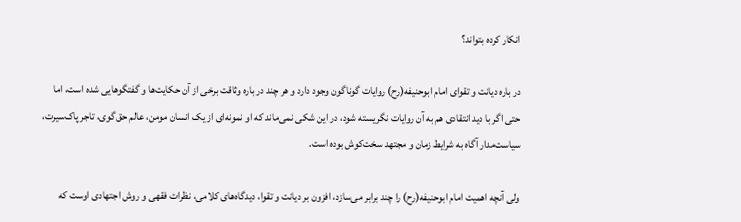انکار کرده بتواند؟

در باره دیانت و تقوای امام ابوحنیفه(رح) روایات گوناگون وجود دارد و هر چند در باره وثاقت برخی از آن حکایت‌ها و گفتگوهایی شده است، اما حتی اگر با دید انتقادی هم به آن روایات نگریسته شود، در این شکی نمی‌ماند که او نمونه‌ای از یک انسان مومن، عالم حق‌گوی، تاجر پاک‌سیرت، سیاست‌مدار آگاه به شرایط زمان و مجتهد سخت‌کوش بوده است.

ولی آنچه اهمیت امام ابوحنیفه(رح) را چند برابر می‌سازد، افزون بر دیانت و تقوا، دیدگاه‌های کلامی، نظرات فقهی و روش اجتهادی اوست که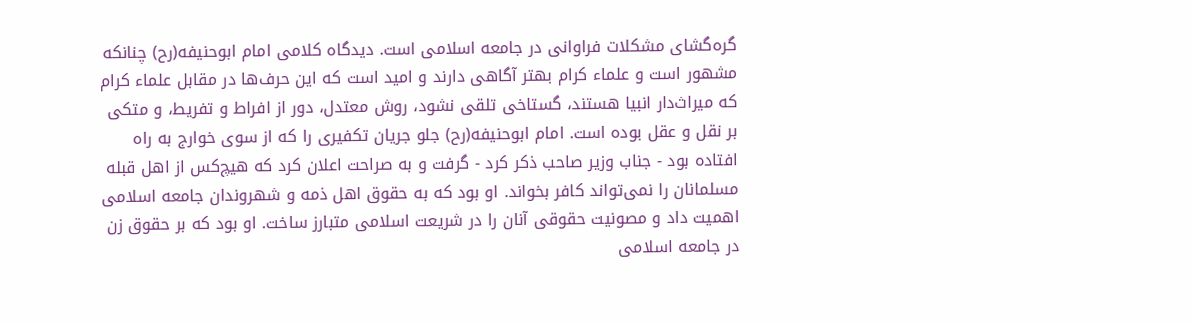گره‌گشای مشکلات فراوانی در جامعه اسلامی است. دیدگاه کلامی امام ابوحنیفه(رح) چنانکه مشهور است و علماء کرام بهتر آگاهی دارند و امید است که این حرف‌ها در مقابل علماء کرام که میراث‌دار انبیا هستند، گستاخی تلقی نشود، روش معتدل، دور از افراط و تفریط، و متکی بر نقل و عقل بوده است. امام ابوحنیفه(رح) جلو جریان تکفیری را که از سوی خوارج به راه افتاده بود - جناب وزیر صاحب ذکر کرد - گرفت و به صراحت اعلان کرد که هیچ‌کس از اهل قبله مسلمانان را نمی‌تواند کافر بخواند. او بود که به حقوق اهل ذمه و شهروندان جامعه اسلامی اهمیت داد و مصونیت حقوقی آنان را در شریعت اسلامی متبارز ساخت. او بود که بر حقوق زن در جامعه اسلامی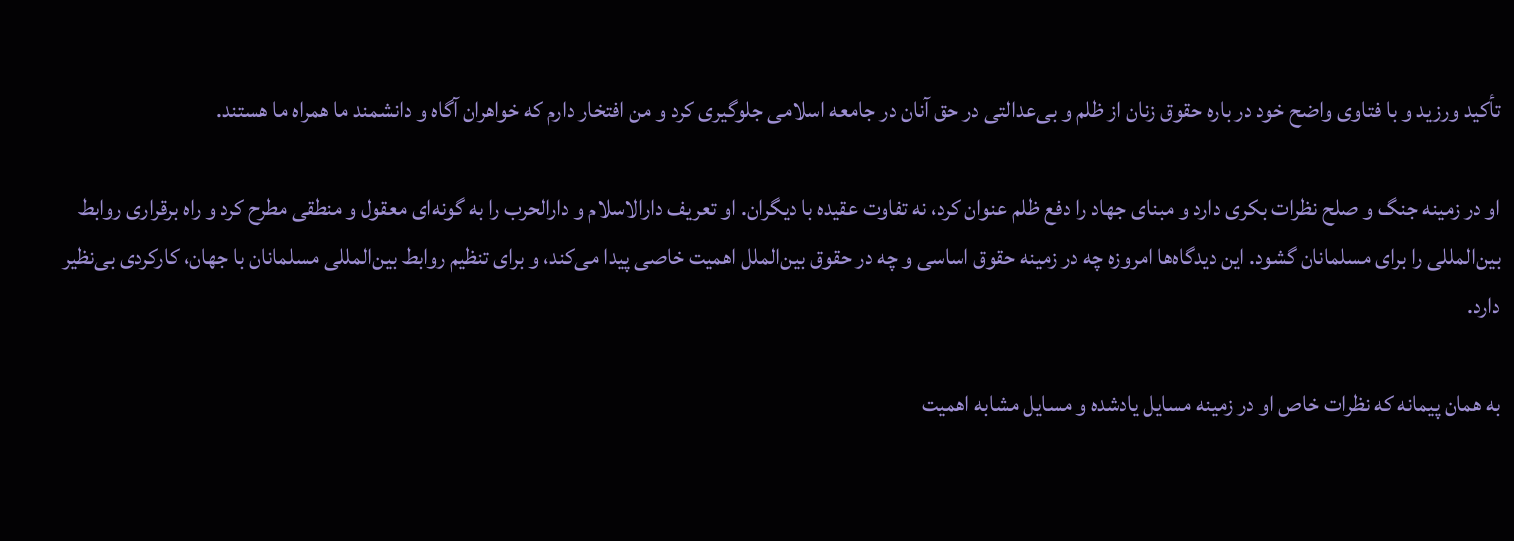تأکید ورزید و با فتاوی واضح خود در باره حقوق زنان از ظلم و بی‌عدالتی در حق آنان در جامعه اسلامی جلوگیری کرد و من افتخار دارم که خواهران آگاه و دانشمند ما همراه ما هستند.

او در زمینه جنگ و صلح نظرات بکری دارد و مبنای جهاد را دفع ظلم عنوان کرد، نه تفاوت عقیده با دیگران. او تعریف دارالاسلام و دارالحرب را به گونه‌ای معقول و منطقی مطرح کرد و راه برقراری روابط بین‌المللی را برای مسلمانان گشود. این دیدگاه‌ها امروزه چه در زمینه حقوق اساسی و چه در حقوق بین‌الملل اهمیت خاصی پیدا می‌کند، و برای تنظیم روابط بین‌المللی مسلمانان با جهان، کارکردی بی‌نظیر دارد.

به همان پیمانه که نظرات خاص او در زمینه مسایل یادشده و مسایل مشابه اهمیت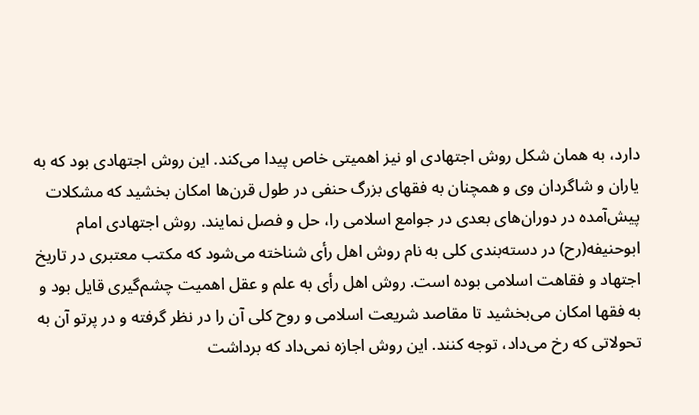دارد، به همان شکل روش اجتهادی او نیز اهمیتی خاص پیدا می‌کند. این روش اجتهادی بود که به یاران و شاگردان وی و همچنان به فقهای بزرگ حنفی در طول قرن‌ها امکان بخشید که مشکلات پیش‌آمده در دوران‌های بعدی در جوامع اسلامی را، حل و فصل نمایند. روش اجتهادی امام ابوحنیفه(رح) در دسته‌بندی کلی به نام روش اهل رأی شناخته می‌شود که مکتب معتبری در تاریخ اجتهاد و فقاهت اسلامی بوده است. روش اهل رأی به علم و عقل اهمیت چشم‌گیری قایل بود و به فقها امکان می‌بخشید تا مقاصد شریعت اسلامی و روح کلی آن را در نظر گرفته و در پرتو آن به تحولاتی که رخ می‌داد، توجه کنند. این روش اجازه نمی‌داد که برداشت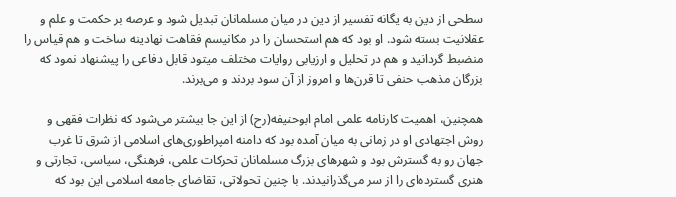سطحی از دین به یگانه تفسیر از دین در میان مسلمانان تبدیل شود و عرصه بر حکمت و علم و عقلانیت بسته شود. او بود که هم استحسان را در مکانیسم فقاهت نهادینه ساخت و هم قیاس را منضبط گردانید و هم در تحلیل و ارزیابی روایات مختلف میتود قابل دفاعی را پیشنهاد نمود که بزرگان مذهب حنفی تا قرن‌ها و امروز از آن سود بردند و می‌برند.

همچنین، اهمیت کارنامه علمی امام ابوحنیفه(رح) از این جا بیشتر می‌شود که نظرات فقهی و روش اجتهادی او در زمانی به میان آمده بود که دامنه امپراطوری‌های اسلامی از شرق تا غرب جهان رو به گسترش بود و شهرهای بزرگ مسلمانان تحرکات علمی، فرهنگی، سیاسی، تجارتی و هنری گسترده‌ای را از سر می‌گذرانیدند. با چنین تحولاتی، تقاضای جامعه اسلامی این بود که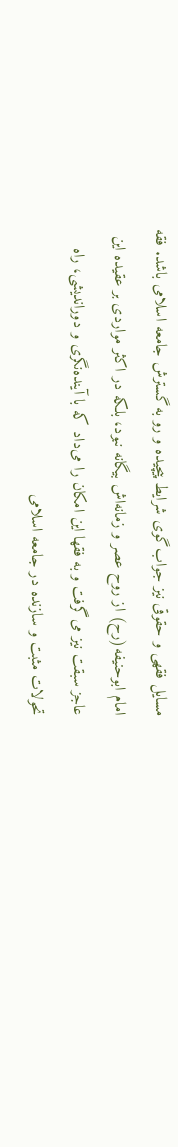مسایل فقهی و حقوقی نیز جواب‌گوی شرایط پیچیده و رو به گسترش جامعه اسلامی باشد. فقه امام ابوحنیفه(رح) از روح عصر و زمانه‌اش بیگانه نبود، بلکه در اکثر مواردی بر عقیده این عاجز سبقت نیز می‌گرفت و به فقها این امکان را می‌داد که با آینده‌نگری و دوراندیشی، راه تحولات مثبت و سازنده در جامعه اسلامی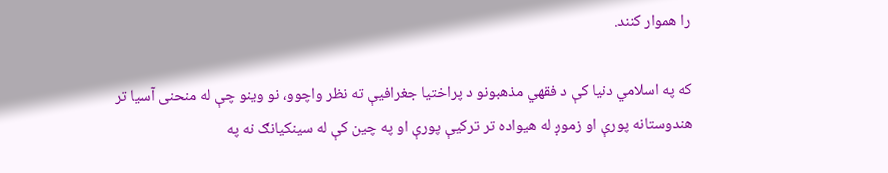را هموار کنند.

که په اسلامي دنیا کې د فقهي مذهبونو د پراختیا جغرافیې ته نظر واچوو، نو وینو چې له منحنی آسیا تر هندوستانه پورې او زموږ له هیواده تر ترکیې پورې او په چین کې له سینکیانګ نه په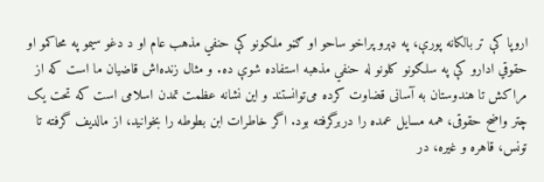اروپا کې تر بالکانه پورې، په ډېرو پراخو ساحو او ګڼو ملکونو کې حنفي مذهب عام او د دغو سیمو په محاکمو او حقوقي ادارو کې په سلګونو کلونو له حنفي مذهبه استفاده شوې ده. و مثال زنده‌اش قاضیان ما است که از مراکش تا هندوستان به آسانی قضاوت کرده می‌توانستند و این نشانه عظمت تمدن اسلامی است که تحت یک چتر واضح حقوقی، همه مسایل عمده را دربرگرفته بود. اگر خاطرات ابن بطوطه را بخوانید، از مالدیف گرفته تا تونس، قاهره و غیره، در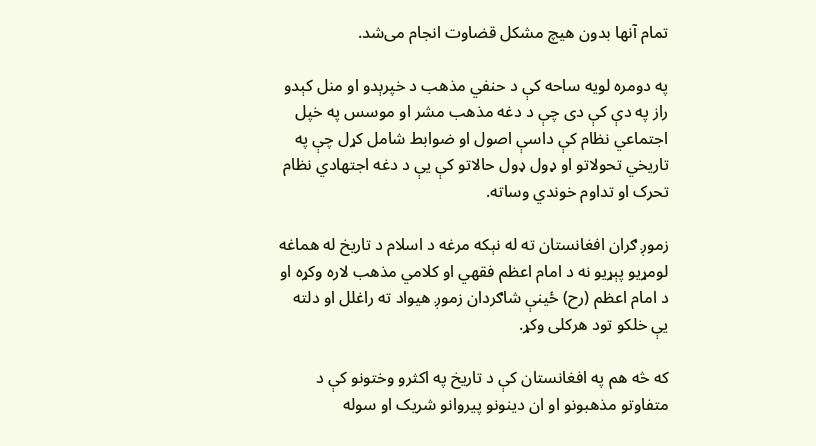تمام آنها بدون هیچ مشکل قضاوت انجام می‌شد.

په دومره لویه ساحه کې د حنفي مذهب د خپرېدو او منل کېدو راز په دې کې دی چې د دغه مذهب مشر او موسس په خپل اجتماعي نظام کې داسې اصول او ضوابط شامل کړل چې په تاریخي تحولاتو او ډول ډول حالاتو کې یې د دغه اجتهادي نظام تحرک او تداوم خوندي وساته.

زموږ ګران افغانستان ته له نېکه مرغه د اسلام د تاریخ له هماغه لومړیو پېړیو نه د امام اعظم فقهي او کلامي مذهب لاره وکړه او د امام اعظم (رح) ځینې شاګردان زموږ هیواد ته راغلل او دلته یې خلکو تود هرکلی وکړ.

که څه هم په افغانستان کې د تاریخ په اکثرو وختونو کې د متفاوتو مذهبونو او ان دینونو پیروانو شریک او سوله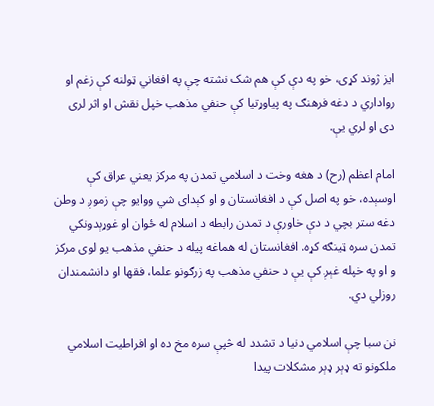ایز ژوند کړی، خو په دې کې هم شک نشته چې په افغاني ټولنه کې زغم او رواداري د دغه فرهنګ په پیاوړتیا کې حنفي مذهب خپل نقش او اثر لری دی او لري یې.

امام اعظم (رح) د هغه وخت د اسلامي تمدن په مرکز يعني عراق کې اوسېده، خو په اصل کې د افغانستان و او کېدای شي ووایو چې زموږ د وطن دغه ستر بچي د دې خاورې د تمدن رابطه د اسلام له ځوان او غوړېدونکي تمدن سره ټینګه کړه. افغانستان له هماغه پیله د حنفي مذهب یو لوی مرکز و او په خپله غېږ کې یې د حنفي مذهب په زرګونو علما، فقها او دانشمندان روزلي دي.

نن سبا چې اسلامي دنیا د تشدد له څپې سره مخ ده او افراطیت اسلامي ملکونو ته ډېر ډېر مشکلات پیدا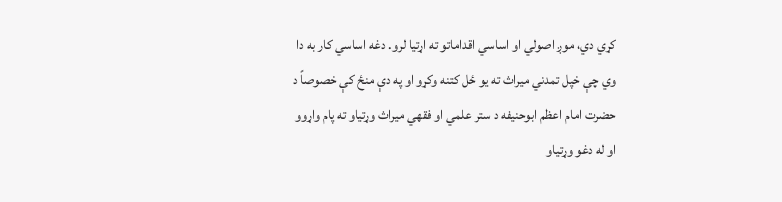کړي دي، موږ اصولي او اساسي اقداماتو ته اړتیا لرو. دغه اساسي کار به دا وي چې خپل تمدني میراث ته یو ځل کتنه وکړو او په دې منځ کې خصوصاً د حضرت امام اعظم ابوحنیفه د ستر علمي او فقهي میراث وړتیاو ته پام واړوو او له دغو وړتیاو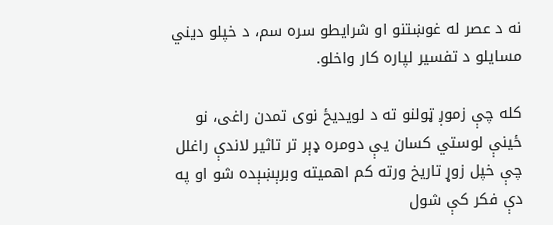نه د عصر له غوښتنو او شرایطو سره سم، د خپلو دیني مسایلو د تفسیر لپاره کار واخلو.

کله چې زموږ ټولنو ته د لویدیځ نوی تمدن راغی، نو ځینې لوستي کسان یې دومره ډېر تر تاثیر لاندې راغلل چې خپل زوړ تاریخ ورته کم اهمیته وبرېښېده شو او په دې فکر کې شول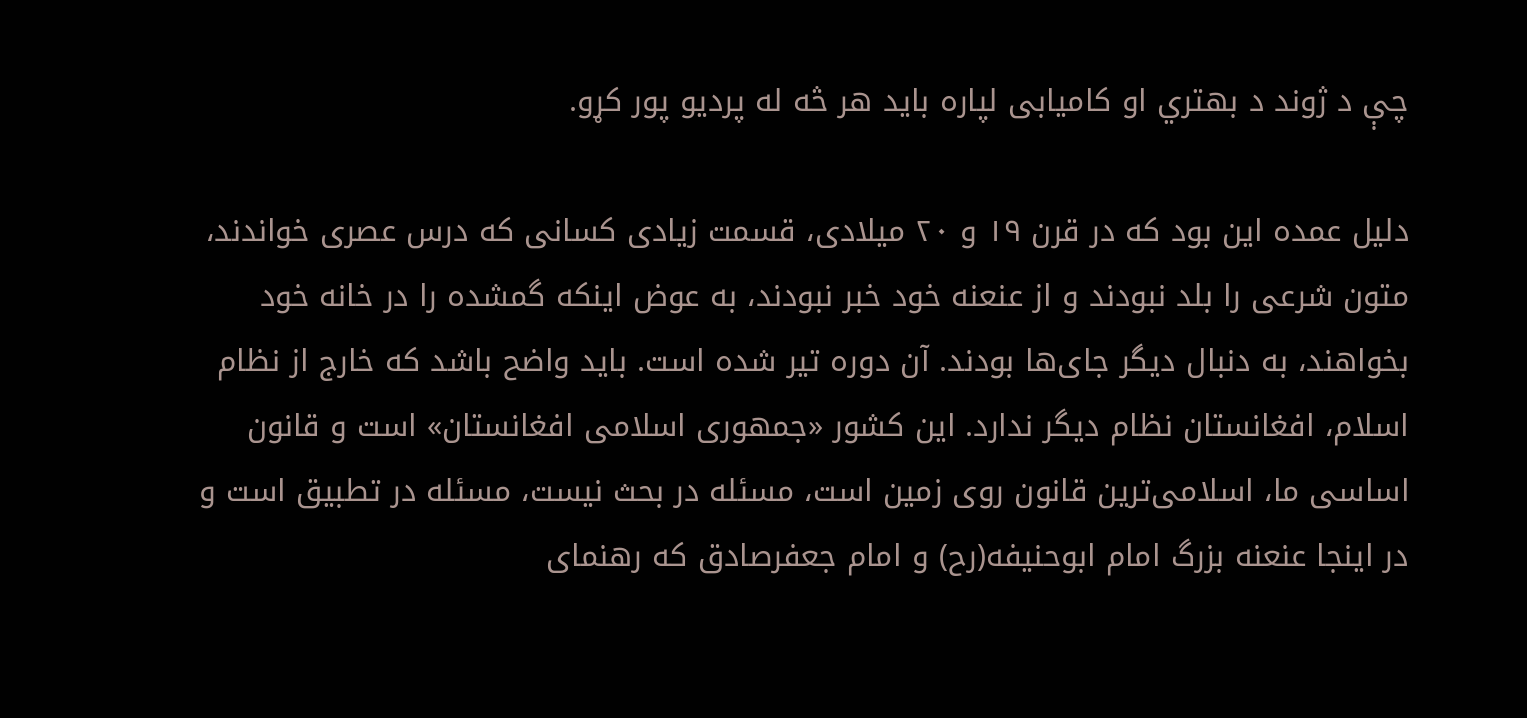چې د ژوند د بهتري او کامیابی لپاره باید هر څه له پردیو پور کړو.

دلیل عمده این بود که در قرن ۱۹ و ۲۰ میلادی، قسمت زیادی کسانی که درس عصری خواندند، متون شرعی را بلد نبودند و از عنعنه خود خبر نبودند، به عوض اینکه گمشده را در خانه خود بخواهند، به دنبال دیگر جای‌ها بودند. آن دوره تیر شده است. باید واضح باشد که خارج از نظام اسلام، افغانستان نظام دیگر ندارد. این کشور «جمهوری اسلامی افغانستان» است و قانون اساسی ما، اسلامی‌ترین قانون روی زمین است، مسئله در بحث نیست، مسئله در تطبیق است و در اینجا عنعنه بزرگ امام ابوحنیفه(رح) و امام جعفرصادق که رهنمای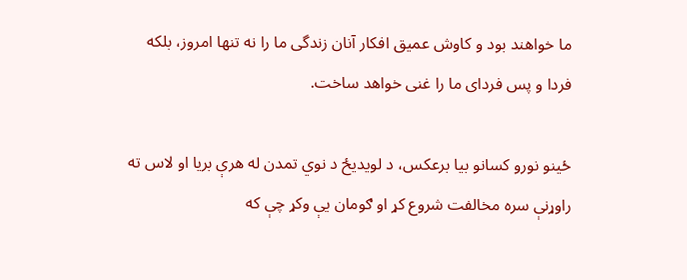ما خواهند بود و کاوش عمیق افکار آنان زندگی ما را نه تنها امروز، بلکه فردا و پس فردای ما را غنی خواهد ساخت.

ځینو نورو کسانو بیا برعکس، د لویدیځ د نوي تمدن له هرې بریا او لاس ته راوړنې سره مخالفت شروع کړ او ګومان یې وکړ چې که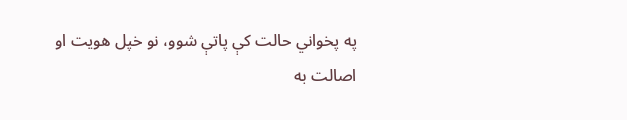په پخواني حالت کې پاتې شوو، نو خپل هویت او اصالت به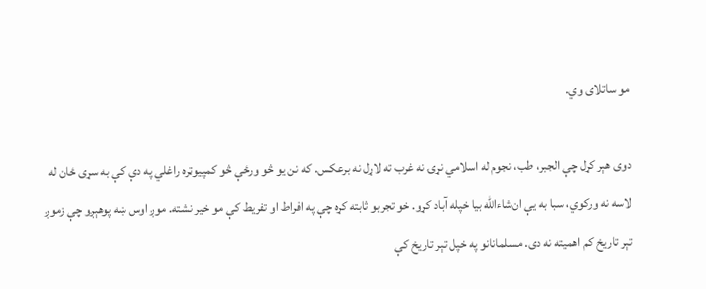مو ساتلای وي.

دوی هېر کړل چې الجبر، طب، نجوم له اسلامي نړۍ نه غرب ته لاړل نه برعکس. که نن یو څو ورځې څو کمپیوټره راغلي په دې کې به سړی ځان له لاسه نه ورکوي، سبا به یې ان‌شاءالله بیا خپله آباد کړو. خو تجربو ثابته کړه چې په افراط او تفریط کې مو خیر نشته. موږ اوس ښه پوهېږو چې زموږ تېر تاریخ کم اهمیته نه دی. مسلمانانو په خپل تېر تاریخ کې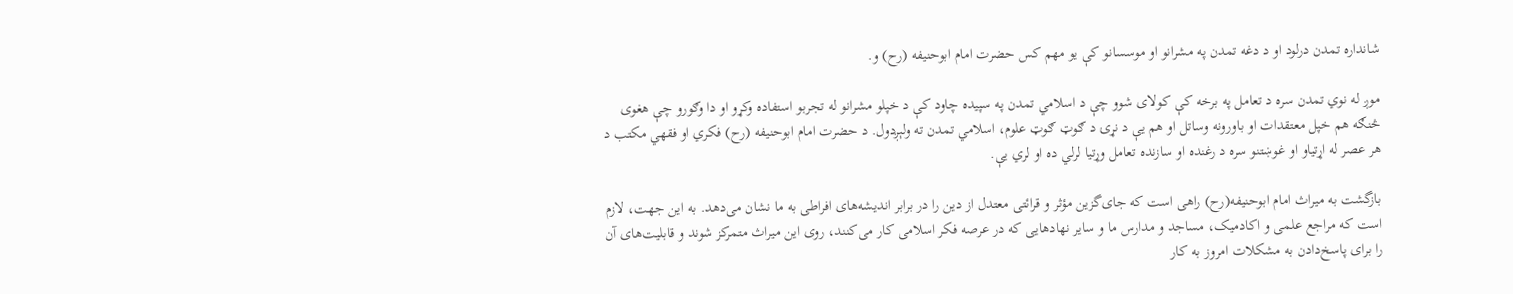شانداره تمدن درلود او د دغه تمدن په مشرانو او موسسانو کې یو مهم کس حضرت امام ابوحنیفه (رح) و.

موږ له نوي تمدن سره د تعامل په برخه کې کولای شوو چې د اسلامي تمدن په سپیده چاود کې د خپلو مشرانو له تجربو استفاده وکړو او دا وګورو چې هغوی څنګه هم خپل معتقدات او باورونه وساتل او هم یې د نړۍ د ګوټ ګوټ علوم، اسلامي تمدن ته ولېږدول. د حضرت امام ابوحنیفه (رح) فکري او فقهي مکتب د هر عصر له اړتیاو او غوښتنو سره د رغنده او سازنده تعامل وړتیا لرلي ده او لري یې.

بازگشت به میراث امام ابوحنیفه(رح) راهی است که جای‌گزین مؤثر و قرائتی معتدل از دین را در برابر اندیشه‌های افراطی به ما نشان می‌دهد. به این جهت، لازم است که مراجع علمی و اکادمیک، مساجد و مدارس ما و سایر نهادهایی که در عرصه فکر اسلامی کار می‌کنند، روی این میراث متمرکز شوند و قابلیت‌های آن را برای پاسخ‌دادن به مشکلات امروز به کار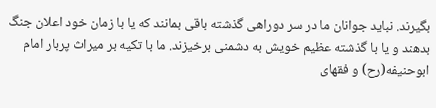بگیرند. نباید جوانان ما در سر دوراهی گذشته باقی بمانند که یا با زمان خود اعلان جنگ بدهند و یا با گذشته عظیم خویش به دشمنی برخیزند. ما با تکیه بر میراث پربار امام ابوحنیفه(رح) و فقهای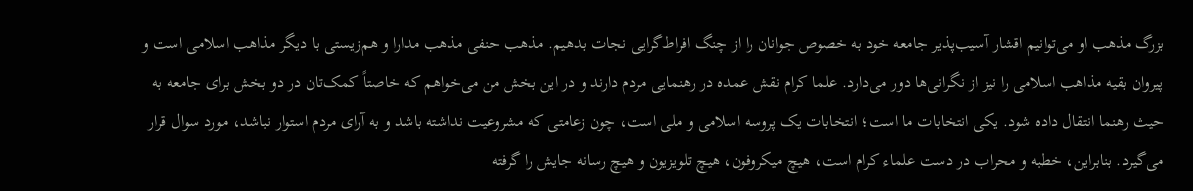بزرگ مذهب او می‌توانیم اقشار آسیب‌پذیر جامعه خود به خصوص جوانان را از چنگ افراط‌گرایی نجات بدهیم. مذهب حنفی مذهب مدارا و هم‌زیستی با دیگر مذاهب اسلامی است و پیروان بقیه مذاهب اسلامی را نیز از نگرانی‌ها دور می‌دارد. علما کرام نقش عمده در رهنمایی مردم دارند و در این بخش من می‌خواهم که خاصتاً کمک‌تان در دو بخش برای جامعه به حیث رهنما انتقال داده شود. یکی انتخابات ما است؛ انتخابات یک پروسه اسلامی و ملی است، چون زعامتی که مشروعیت نداشته باشد و به آرای مردم استوار نباشد، مورد سوال قرار می‌گیرد. بنابراین، خطبه و محراب در دست علماء کرام است، هیچ میکروفون، هیچ تلویزیون و هیچ رسانه جایش را گرفته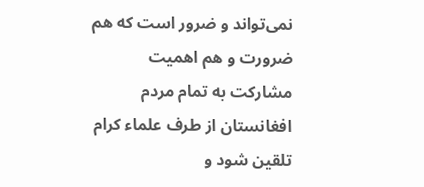نمی‌تواند و ضرور است که هم ضرورت و هم اهمیت مشارکت به تمام مردم افغانستان از طرف علماء کرام تلقین شود و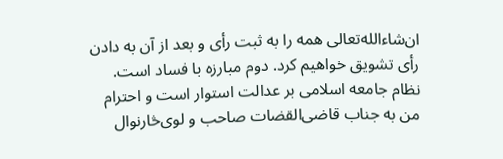ان‌شاءالله‌تعالی همه را به ثبت رأی و بعد از آن به دادن رأی تشویق خواهیم کرد. دوم مبارزه با فساد است. نظام جامعه اسلامی بر عدالت استوار است و احترام من به جناب قاضی‌القضات صاحب و لوی‌څارنوال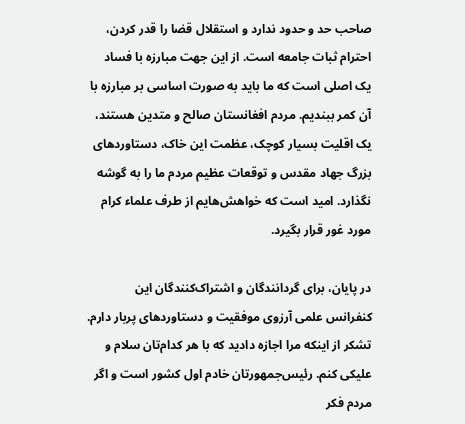صاحب حد و حدود ندارد و استقلال قضا را قدر کردن، احترام ثبات جامعه است. از این جهت مبارزه با فساد یک اصلی است که ما باید به صورت اساسی بر مبارزه با آن کمر ببندیم. مردم افغانستان صالح و متدین هستند، یک اقلیت بسیار کوچک، عظمت این خاک، دستاوردهای بزرگ جهاد مقدس و توقعات عظیم مردم ما را به گوشه نگذارد. امید است که خواهش‌هایم از طرف علماء کرام مورد غور قرار بگیرد.

در پایان، برای گردانندگان و اشتراک‌کنندگان این کنفرانس علمی آرزوی موفقیت و دستاوردهای پربار دارم. تشکر از اینکه مرا اجازه دادید که با هر کدام‌تان سلام و علیکی کنم. رئیس‌جمهورتان خادم اول کشور است و اگر مردم فکر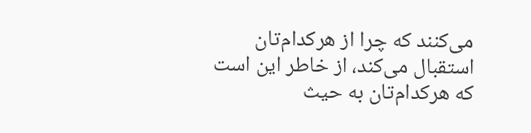می‌کنند که چرا از هرکدام‌تان استقبال می‌کند، از خاطر این است که هرکدام‌تان به حیث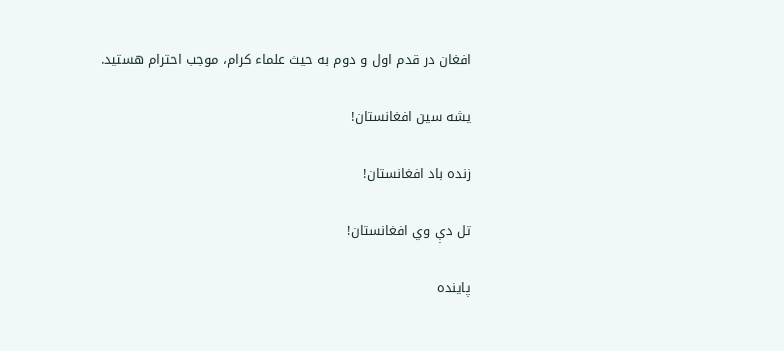افغان در قدم اول و دوم به حیث علماء کرام، موجب احترام هستید.

یشه سین افغانستان!

زنده باد افغانستان!

تل دې وي افغانستان!

پاینده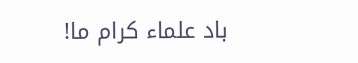باد علماء کرام ما!